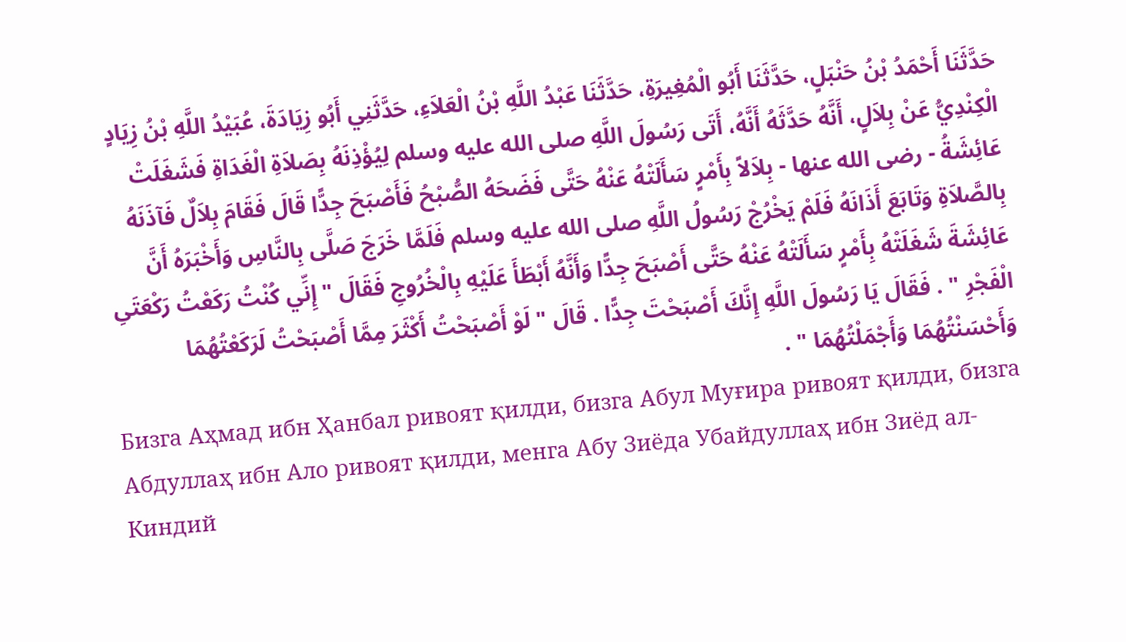حَدَّثَنَا أَحْمَدُ بْنُ حَنْبَلٍ، حَدَّثَنَا أَبُو الْمُغِيرَةِ، حَدَّثَنَا عَبْدُ اللَّهِ بْنُ الْعَلاَءِ، حَدَّثَنِي أَبُو زِيَادَةَ، عُبَيْدُ اللَّهِ بْنُ زِيَادٍ الْكِنْدِيُّ عَنْ بِلاَلٍ، أَنَّهُ حَدَّثَهُ أَنَّهُ، أَتَى رَسُولَ اللَّهِ صلى الله عليه وسلم لِيُؤْذِنَهُ بِصَلاَةِ الْغَدَاةِ فَشَغَلَتْ عَائِشَةُ - رضى الله عنها - بِلاَلاً بِأَمْرٍ سَأَلَتْهُ عَنْهُ حَتَّى فَضَحَهُ الصُّبْحُ فَأَصْبَحَ جِدًّا قَالَ فَقَامَ بِلاَلٌ فَآذَنَهُ بِالصَّلاَةِ وَتَابَعَ أَذَانَهُ فَلَمْ يَخْرُجْ رَسُولُ اللَّهِ صلى الله عليه وسلم فَلَمَّا خَرَجَ صَلَّى بِالنَّاسِ وَأَخْبَرَهُ أَنَّ عَائِشَةَ شَغَلَتْهُ بِأَمْرٍ سَأَلَتْهُ عَنْهُ حَتَّى أَصْبَحَ جِدًّا وَأَنَّهُ أَبْطَأَ عَلَيْهِ بِالْخُرُوجِ فَقَالَ " إِنِّي كُنْتُ رَكَعْتُ رَكْعَتَىِ الْفَجْرِ " . فَقَالَ يَا رَسُولَ اللَّهِ إِنَّكَ أَصْبَحْتَ جِدًّا . قَالَ " لَوْ أَصْبَحْتُ أَكْثَرَ مِمَّا أَصْبَحْتُ لَرَكَعْتُهُمَا وَأَحْسَنْتُهُمَا وَأَجْمَلْتُهُمَا " .
Бизга Аҳмад ибн Ҳанбал ривоят қилди, бизга Абул Муғира ривоят қилди, бизга Абдуллаҳ ибн Ало ривоят қилди, менга Абу Зиёда Убайдуллаҳ ибн Зиёд ал-Киндий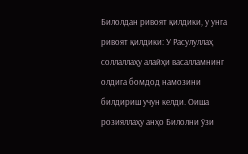Билолдан ривоят қилдики, у унга ривоят қилдики: У Расулуллаҳ соллаллаҳу алайҳи васалламнинг олдига бомдод намозини билдириш учун келди. Оиша розияллаҳу анҳо Билолни ўзи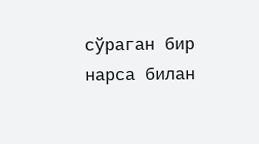сўраган бир нарса билан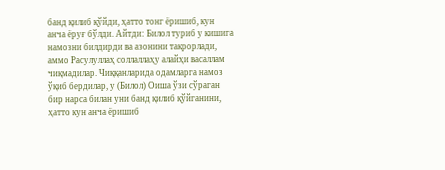банд қилиб қўйди, ҳатто тонг ёришиб, кун анча ёруғ бўлди. Айтди: Билол туриб у кишига намозни билдирди ва азонини такрорлади, аммо Расулуллаҳ соллаллаҳу алайҳи васаллам чиқмадилар. Чиққанларида одамларга намоз ўқиб бердилар, у (Билол) Оиша ўзи сўраган бир нарса билан уни банд қилиб қўйганини, ҳатто кун анча ёришиб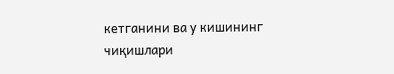кетганини ва у кишининг чиқишлари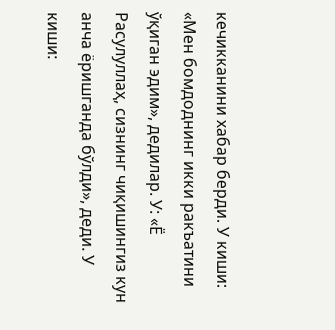кечикканини хабар берди. У киши: «Мен бомдоднинг икки ракъатини ўқиган эдим», дедилар. У: «Ё Расулуллаҳ, сизнинг чиқишингиз кун анча ёришганда бўлди», деди. У киши: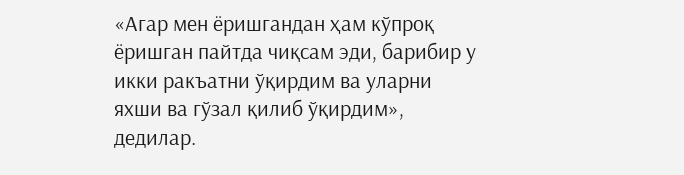«Агар мен ёришгандан ҳам кўпроқ ёришган пайтда чиқсам эди, барибир у икки ракъатни ўқирдим ва уларни яхши ва гўзал қилиб ўқирдим», дедилар.